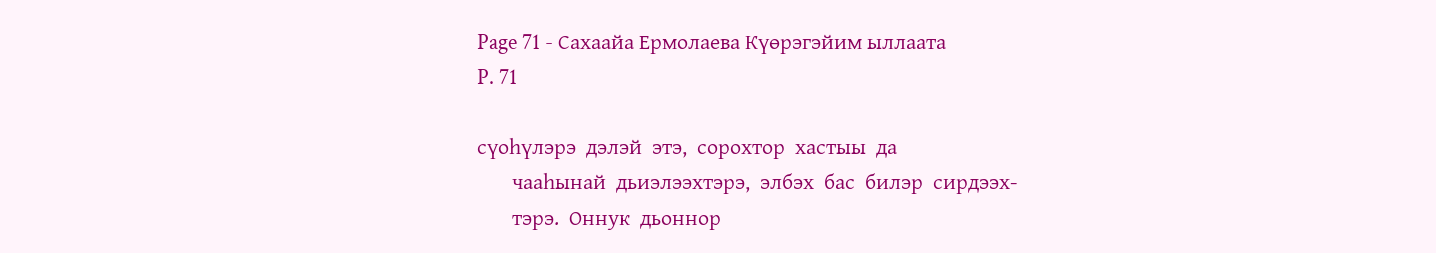Page 71 - Сахаайа Ермолаева Күөрэгэйим ыллаата
P. 71

сүоһүлэрэ  дэлэй  этэ,  сорохтор  хастыы  да
       чааһынай  дьиэлээхтэрэ,  элбэх  бас  билэр  сирдээх-
       тэрэ.  Оннук  дьоннор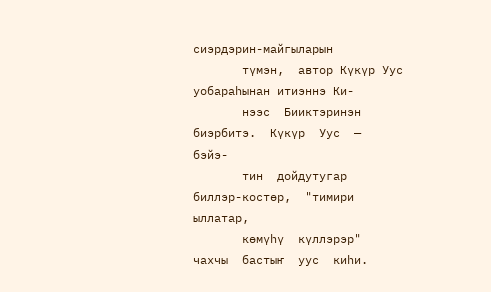сиэрдэрин-майгыларын
       түмэн,  автор Күкүр Уус уобараһынан итиэннэ Ки-
       нээс  Бииктэринэн  биэрбитэ.  Күкүр  Уус  —  бэйэ-
       тин  дойдутугар  биллэр-костөр,  "тимири  ыллатар,
       көмүһү  күллэрэр"  чахчы  бастыҥ  уус  киһи.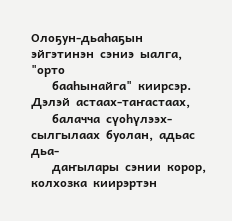Олоҕун-дьаһаҕын  эйгэтинэн  сэниэ  ыалга,  "орто
       бааһынайга"  киирсэр.  Дэлэй  астаах-таҥастаах,
       балачча  сүоһүлээх-сылгылаах  буолан,  адьас  дьа-
       даҥылары  сэнии  корор,  колхозка  киирэртэн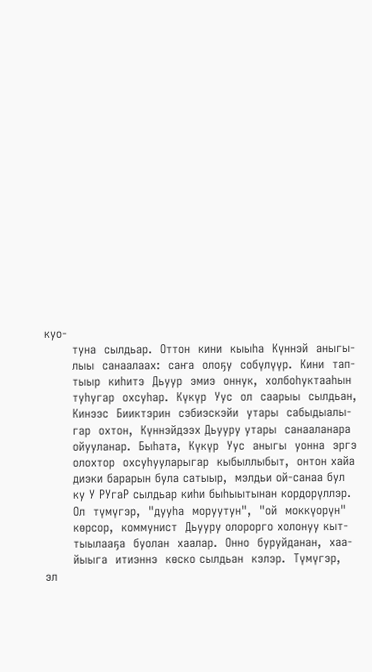куо-
       туна  сылдьар.  Оттон  кини  кыыһа  Күннэй  аныгы-
       лыы  санаалаах:  саҥа  олоҕу  собүлүүр.  Кини  тап-
       тыыр  киһитэ  Дьуур  эмиэ  оннук,  холбоһуктааһын
       туһугар  охсуһар.  Күкүр  Уус  ол  саарыы  сылдьан,
       Кинээс  Бииктэрин  сэбиэскэйи  утары  сабыдыалы-
       гар  охтон,  Күннэйдээх Дьууру утары  санааланара
       ойууланар.  Быһата,  Күкүр  Уус  аныгы  уонна  эргэ
       олохтор  охсуһууларыгар  кыбыллыбыт,  онтон хайа
       диэки барарын була сатыыр,  мэлдьи ой-санаа бул
       ку У РУгаР сылдьар киһи быһыытынан кордорүллэр.
       Ол  түмүгэр,  "дууһа  моруутун",  "ой  моккүорүн"
       көрсор,  коммунист  Дьууру олорорго холонуу кыт-
       тыылааҕа  буолан  хаалар.  Онно  буруйданан,  хаа-
       йыыга  итиэннэ  көско сылдьан  кэлэр.  Түмүгэр,  эл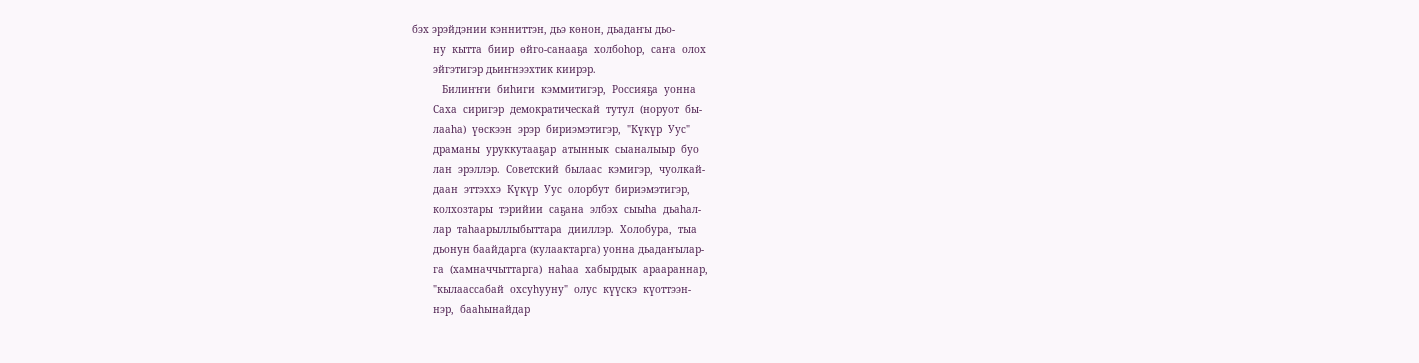бэх эрэйдэнии кэнниттэн, дьэ көнон, дьадаҥы дьо-
       ну  кытта  биир  өйго-санааҕа  холбоһор,  саҥа  олох
       эйгэтигэр дьиҥнээхтик киирэр.
          Билиҥҥи  биһиги  кэммитигэр,  Россияҕа  уонна
       Саха  сиригэр  демократическай  тутул  (норуот  бы-
       лааһа)  үөскээн  эрэр  бириэмэтигэр,  "Күкүр  Уус"
       драманы  уруккутааҕар  атыннык  сыаналыыр  буо
       лан  эрэллэр.  Советский  былаас  кэмигэр,  чуолкай-
       даан  эттэххэ  Күкүр  Уус  олорбут  бириэмэтигэр,
       колхозтары  тэрийии  саҕана  элбэх  сыыһа  дьаһал-
       лар  таһаарыллыбыттара  дииллэр.  Холобура,  тыа
       дьонун баайдарга (кулаактарга) уонна дьадаҥылар-
       га  (хамначчыттарга)  наһаа  хабырдык  араараннар,
       "кылаассабай  охсуһууну"  олус  күүскэ  күоттээн-
       нэр,  бааһынайдар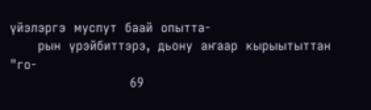үйэлэргэ  муспут  баай  опытта-
       рын  үрэйбиттэрэ,  дьону  аҥаар  кырыытыттан  "го-
                              69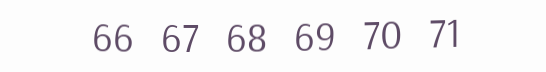66   67   68   69   70   71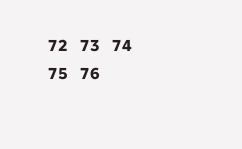72   73   74   75   76